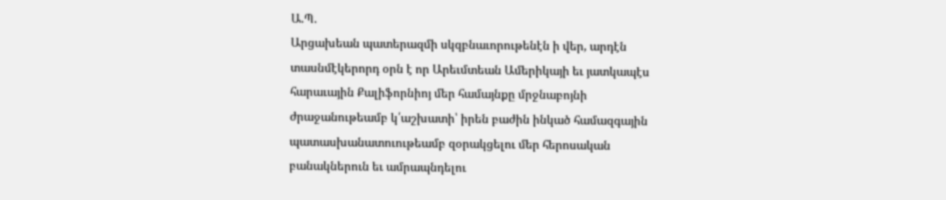Ա.Պ.
Արցախեան պատերազմի սկզբնաւորութենէն ի վեր, արդէն տասնմէկերորդ օրն է որ Արեւմտեան Ամերիկայի եւ յատկապէս հարաւային Քալիֆորնիոյ մեր համայնքը մրջնաբոյնի ժրաջանութեամբ կ՛աշխատի՝ իրեն բաժին ինկած համազգային պատասխանատուութեամբ զօրակցելու մեր հերոսական բանակներուն եւ ամրապնդելու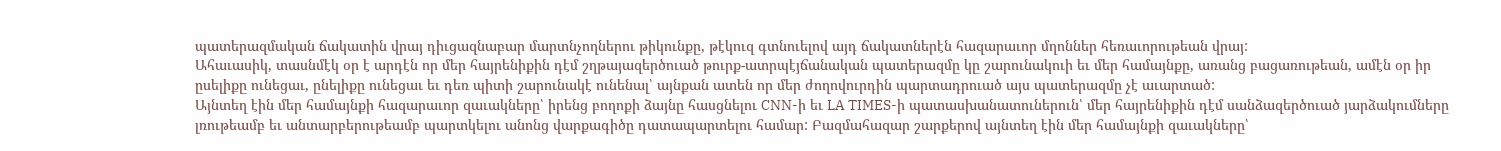պատերազմական ճակատին վրայ դիւցազնաբար մարտնչողներու թիկունքը, թէկուզ գտնուելով այդ ճակատներէն հազարաւոր մղոններ հեռաւորութեան վրայ:
Ահաւասիկ, տասնմէկ օր է արդէն որ մեր հայրենիքին դէմ շղթայազերծուած թուրք-ատրպէյճանական պատերազմը կը շարունակուի եւ մեր համայնքը, առանց բացառութեան, ամէն օր իր ըսելիքը ունեցաւ, ընելիքը ունեցաւ եւ դեռ պիտի շարունակէ ունենալ՝ այնքան ատեն որ մեր ժողովուրդին պարտադրուած այս պատերազմը չէ աւարտած:
Այնտեղ էին մեր համայնքի հազարաւոր զաւակները՝ իրենց բողոքի ձայնը հասցնելու CNN-ի եւ LA TIMES-ի պատասխանատուներուն՝ մեր հայրենիքին դէմ սանձազերծուած յարձակումները լռութեամբ եւ անտարբերութեամբ պարտկելու անոնց վարքագիծը դատապարտելու համար: Բազմահազար շարքերով այնտեղ էին մեր համայնքի զաւակները՝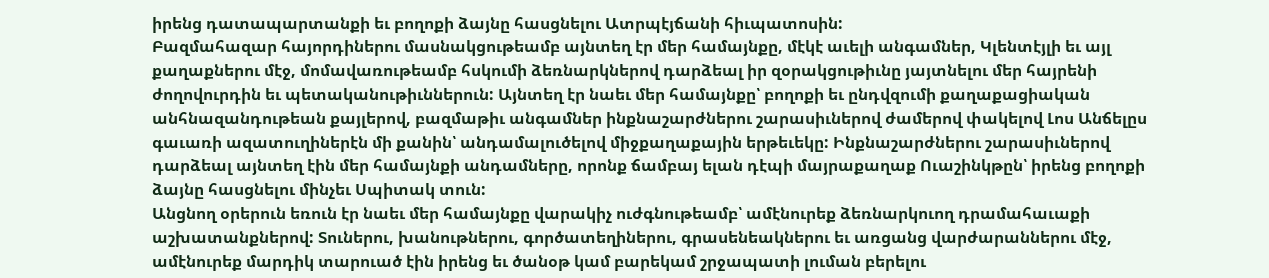իրենց դատապարտանքի եւ բողոքի ձայնը հասցնելու Ատրպէյճանի հիւպատոսին:
Բազմահազար հայորդիներու մասնակցութեամբ այնտեղ էր մեր համայնքը, մէկէ աւելի անգամներ, Կլենտէյլի եւ այլ քաղաքներու մէջ, մոմավառութեամբ հսկումի ձեռնարկներով դարձեալ իր զօրակցութիւնը յայտնելու մեր հայրենի ժողովուրդին եւ պետականութիւններուն: Այնտեղ էր նաեւ մեր համայնքը՝ բողոքի եւ ընդվզումի քաղաքացիական անհնազանդութեան քայլերով, բազմաթիւ անգամներ ինքնաշարժներու շարասիւներով ժամերով փակելով Լոս Անճելըս գաւառի ազատուղիներէն մի քանին՝ անդամալուծելով միջքաղաքային երթեւեկը: Ինքնաշարժներու շարասիւներով դարձեալ այնտեղ էին մեր համայնքի անդամները, որոնք ճամբայ ելան դէպի մայրաքաղաք Ուաշինկթըն՝ իրենց բողոքի ձայնը հասցնելու մինչեւ Սպիտակ տուն:
Անցնող օրերուն եռուն էր նաեւ մեր համայնքը վարակիչ ուժգնութեամբ՝ ամէնուրեք ձեռնարկուող դրամահաւաքի աշխատանքներով: Տուներու, խանութներու, գործատեղիներու, գրասենեակներու եւ առցանց վարժարաններու մէջ, ամէնուրեք մարդիկ տարուած էին իրենց եւ ծանօթ կամ բարեկամ շրջապատի լուման բերելու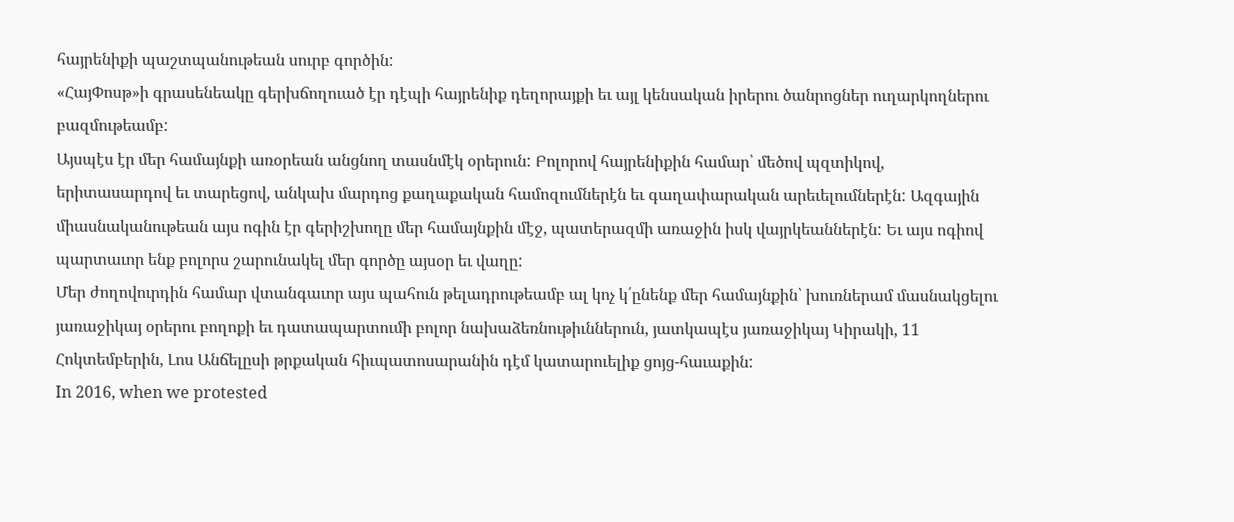հայրենիքի պաշտպանութեան սուրբ գործին:
«ՀայՓոսթ»ի գրասենեակը գերխճողուած էր դէպի հայրենիք դեղորայքի եւ այլ կենսական իրերու ծանրոցներ ուղարկողներու բազմութեամբ:
Այսպէս էր մեր համայնքի առօրեան անցնող տասնմէկ օրերուն: Բոլորով հայրենիքին համար՝ մեծով պզտիկով, երիտասարդով եւ տարեցով, անկախ մարդոց քաղաքական համոզումներէն եւ գաղափարական արեւելումներէն: Ազգային միասնականութեան այս ոգին էր գերիշխողը մեր համայնքին մէջ, պատերազմի առաջին իսկ վայրկեաններէն: Եւ այս ոգիով պարտաւոր ենք բոլորս շարունակել մեր գործը այսօր եւ վաղը:
Մեր ժողովուրդին համար վտանգաւոր այս պահուն թելադրութեամբ ալ կոչ կ՛ընենք մեր համայնքին՝ խուռներամ մասնակցելու յառաջիկայ օրերու բողոքի եւ դատապարտումի բոլոր նախաձեռնութիւններուն, յատկապէս յառաջիկայ Կիրակի, 11 Հոկտեմբերին, Լոս Անճելըսի թրքական հիւպատոսարանին դէմ կատարուելիք ցոյց-հաւաքին:
In 2016, when we protested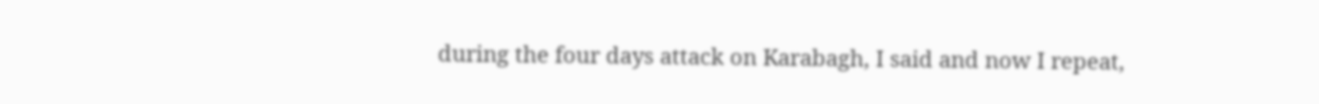during the four days attack on Karabagh, I said and now I repeat,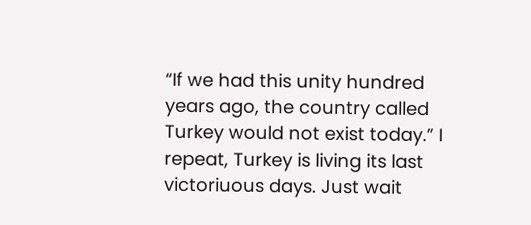“If we had this unity hundred years ago, the country called Turkey would not exist today.” I repeat, Turkey is living its last victoriuous days. Just wait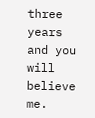three years and you will believe me.